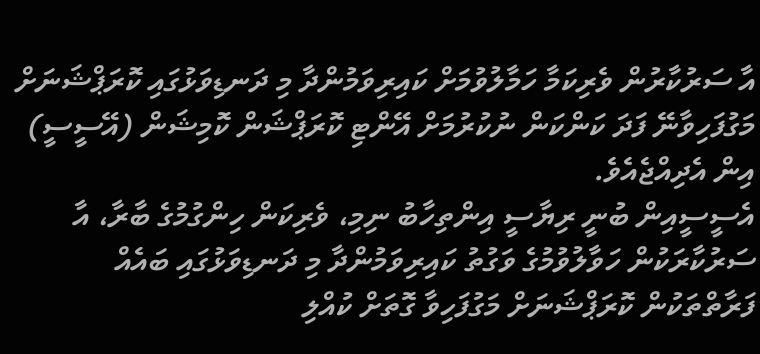އާ ސަރުކާރުން ވެރިކަމާ ހަމާލުވުމަށް ކައިރިވަމުންދާ މި ދަނޑިވަޅުގައި ކޮރަޕްޝަނަށް މަގުފަހިވާނޭ ފަދަ ކަންކަން ނުކުރުމަށް އޭންޓި ކޮރަޕްޝަން ކޮމިޝަން (އޭސީސީ) އިން އެދިއްޖެއެވެ.
އެސީސީއިން ބުނީ ރިޔާސީ އިންތިހާބު ނިމި، ވެރިކަން ހިންގުމުގެ ބާރާ، އާ ސަރުކާރަކުން ހަވާލުވުމުގެ ވަގުތު ކައިރިވަމުންދާ މި ދަނޑިވަޅުގައި ބައެއް ފަރާތްތަކުން ކޮރަޕްޝަނަށް މަގުފަހިވާ ގޮތަށް ކުއްލި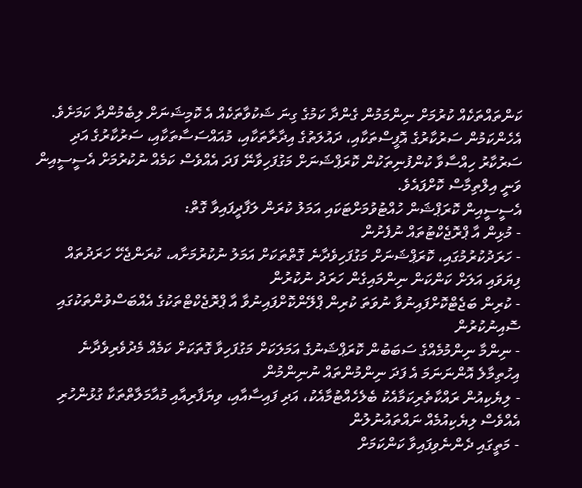ކަންތައްތަކެއް ކުރުމަށް ނިންމަމުން ގެންދާ ކަމުގެ ގިނަ ޝަކުވާތަކެއް އެ ކޮމިޝަނަށް ލިބެމުންދާ ކަމަށެވެ.
އެހެންކަމުން ސަރުކާރުގެ އޮފީސްތަކާއި، ދައުލަތުގެ އިދާރާތަކާއި، މުއައްސަސާތަކާއި، ސަރުކާރުގެ އަދި ސަރުކާރު ހިއްސާވާ ކުންފުނިތަކުން ކޮރަޕްޝަނަށް މަގުފަހިވާނޭ ފަދަ އެއްވެސް ކަމެއް ނުކުރުމަށް އެސީސީއިން ވަނީ އިލްތިމާސް ކޮށްފައެވެ.
އެސީސީއިން ކޮރަޕްޝަން ހުއްޓުވުމަށްޓަކައި އަމަލު ކުރަން ލަފާދީފައިވާ ގޮތް:
- މުޅިން އާ ޕްރޮޖެކްޓުތައް ނުފެށުން
- ހަރަދުކުރުމުގައި، ކޮރަޕްޝަނަށް މަގުފަހިވެދާނެ ގޮތްތަކަށް އަމަލު ނުކުރުމަށާއ، ކުރަންޖެހޭ ހަރަދުތައް ފިޔަވައި އަލަށް ކަންކަން ނިންމައިގެން ހަރަދު ނުކުރުން
- ކުރިން ބަޖެޓްކޮށްފައިނުވާ ނުވަތަ ކުރިން ޕްލޭންކޮށްފައިނުވާ އާ ޕްރޮޖެކްޓްތަކުގެ އެއްބަސްވުންތަކުގައި ސޮއިނުކުރުން
- ނިންމާ ނިންމުމެއްގެ ސަބަބުން ކޮރަޕްޝަނުގެ އަމަލަކަށް މަގުފަހިވާ ގޮތަކަށް ކަމެއް މެދުވެރިވެދާނެ އިހުތިމާލެ އޮންނަނަމަ އެ ފަދަ ނިންމުންތައް ނުނިންމުން
- ލިޔެކިއުން ރައްކާތެރިކަމާއެކު ބެލެހެއްޓުމާއެކު، އަދި ފައިސާއާއި، ވިޔަފާރިއާއި މުއާމަލާތްތަކާ ގުޅުންހުރި އެއްވެސް ލިޔެކިއުމެއް ނައްތައުނުލުން
- މަތީގައި ދެންނެވިފައިވާ ކަންކަމަށް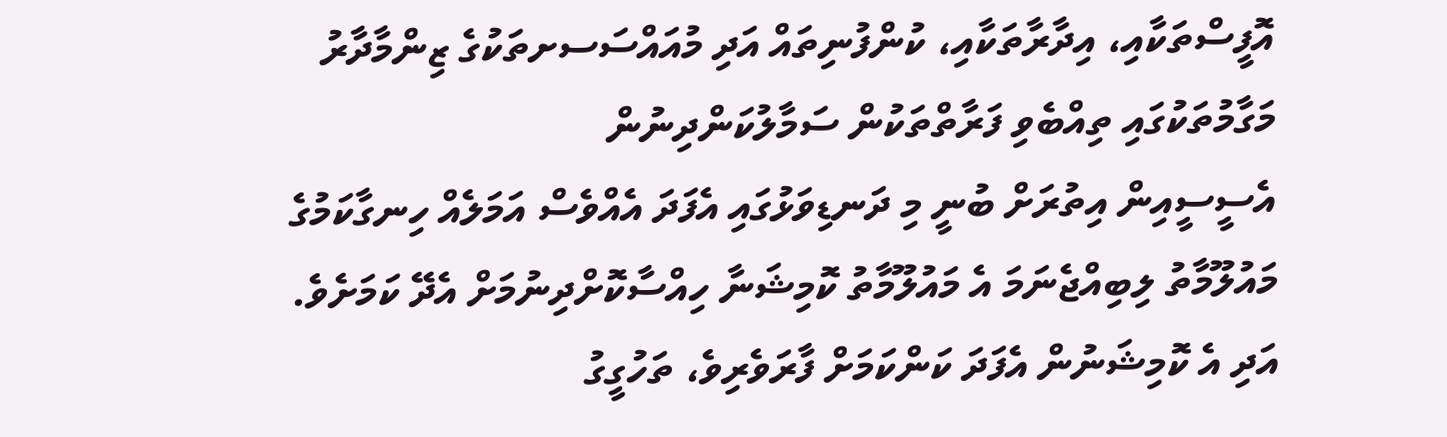އޮފީސްތަކާއި، އިދާރާތަކާއި، ކުންފުނިތައް އަދި މުއައްސަސށތަކުގެ ޒިންމާދާރު މަގާމުތަކުގައި ތިއްބެވި ފަރާތްތަކުން ސަމާލުކަންދިނުން
އެސީސީއިން އިތުރަށް ބުނީ މި ދަނޑިވަޅުގައި އެފަދަ އެއްވެސް އަމަލެއް ހިނގާކަމުގެ މައުލޫމާތު ލިބިއްޖެނަމަ އެ މައުލޫމާތު ކޮމިޝަނާ ހިއްސާކޮށްދިނުމަށް އެދޭ ކަމަށެވެ. އަދި އެ ކޮމިޝަނުން އެފަދަ ކަންކަމަށް ފާރަވެރިވެ، ތަހުގީގު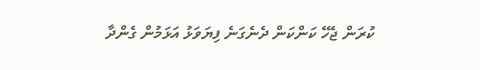ކުރަން ޖެހޭ ކަންކަން ދެނެގަނެ ފިޔަވަޅު އަޅަމުން ގެންދާ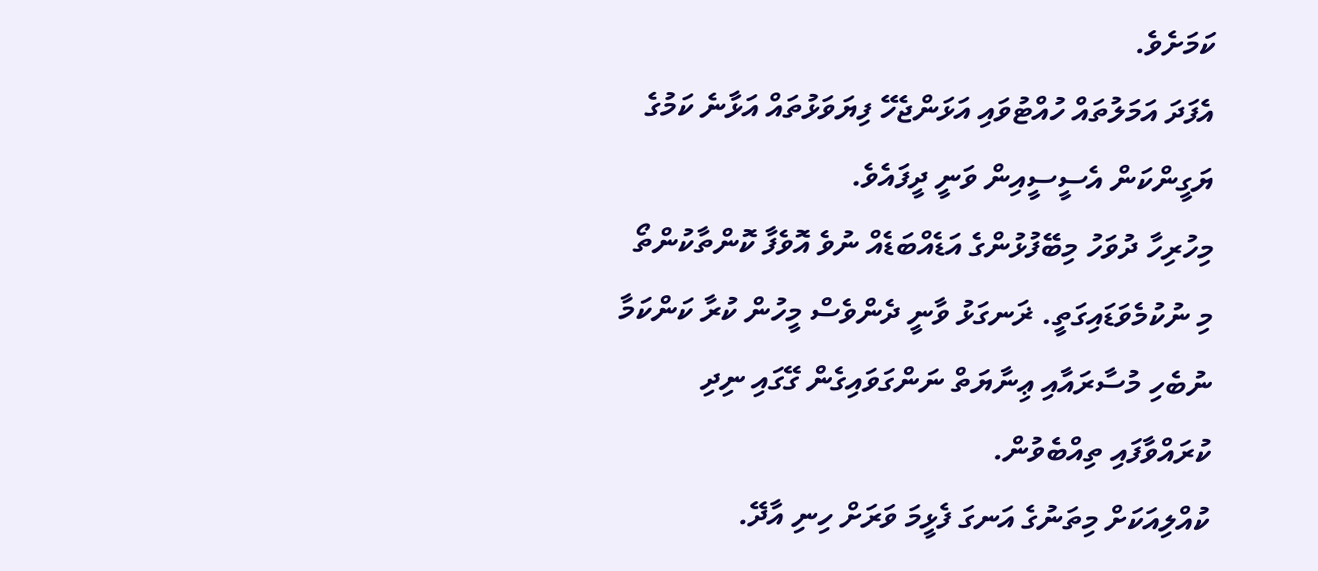ކަމަށެވެ.
އެފަދަ އަމަލުތައް ހުއްޓުވައި އަޅަންޖެހޭ ފިޔަވަޅުތައް އަޅާނެ ކަމުގެ ޔަގީންކަން އެސީސީއިން ވަނީ ދީފައެވެ.
މިހުރިހާ ދުވަހު މިބޭފުޅުންގެ އަޑެއްބަޑެއް ނުވެ އޮވެފާ ކޮންތާކުންތޯ މި ނުކުމެވަޑައިގަތީ. ޜަނގަޅު ވާނީ ދެންވެސް މީހުން ކުރާ ކަންކަމާ ނުބެހި މުސާރައާއި ޢިނާޔަތް ނަންގަވައިގެން ގޭގައި ނިދި ކުރައްވާފައި ތިއްބެވުން.
ކުއްލިއަކަށް މިތަނުގެ އަނގަ ފެޅީމަ ވަރަށް ހިނި އާދޭ.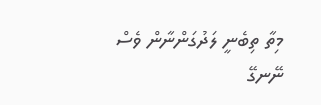މިތާ ތިބެނީ ލަދުގަންނާން ވެސް ނޭނގޭ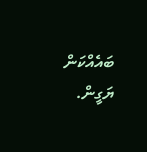ބައެއްކަން ޔަގީން.